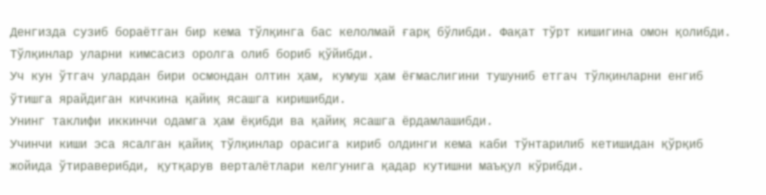Денгизда сузиб бораётган бир кема тўлқинга бас келолмай ғарқ бўлибди. Фақат тўрт кишигина омон қолибди. Тўлқинлар уларни кимсасиз оролга олиб бориб қўйибди.
Уч кун ўтгач улардан бири осмондан олтин ҳам, кумуш ҳам ёғмаслигини тушуниб етгач тўлқинларни енгиб ўтишга ярайдиган кичкина қайиқ ясашга киришибди.
Унинг таклифи иккинчи одамга ҳам ёқибди ва қайиқ ясашга ёрдамлашибди.
Учинчи киши эса ясалган қайиқ тўлқинлар орасига кириб олдинги кема каби тўнтарилиб кетишидан қўрқиб жойида ўтираверибди, қутқарув верталётлари келгунига қадар кутишни маъқул кўрибди.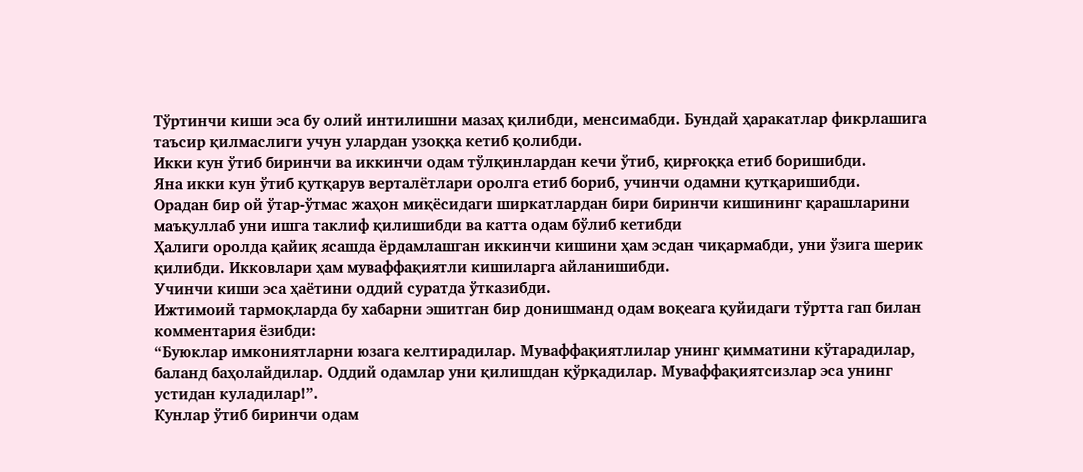Тўртинчи киши эса бу олий интилишни мазаҳ қилибди, менсимабди. Бундай ҳаракатлар фикрлашига таъсир қилмаслиги учун улардан узоққа кетиб қолибди.
Икки кун ўтиб биринчи ва иккинчи одам тўлқинлардан кечи ўтиб, қирғоққа етиб боришибди.
Яна икки кун ўтиб қутқарув верталётлари оролга етиб бориб, учинчи одамни қутқаришибди.
Орадан бир ой ўтар-ўтмас жаҳон миқёсидаги ширкатлардан бири биринчи кишининг қарашларини маъқуллаб уни ишга таклиф қилишибди ва катта одам бўлиб кетибди
Ҳалиги оролда қайиқ ясашда ёрдамлашган иккинчи кишини ҳам эсдан чиқармабди, уни ўзига шерик қилибди. Икковлари ҳам муваффақиятли кишиларга айланишибди.
Учинчи киши эса ҳаётини оддий суратда ўтказибди.
Ижтимоий тармоқларда бу хабарни эшитган бир донишманд одам воқеага қуйидаги тўртта гап билан комментария ёзибди:
“Буюклар имкониятларни юзага келтирадилар. Муваффақиятлилар унинг қимматини кўтарадилар, баланд баҳолайдилар. Оддий одамлар уни қилишдан қўрқадилар. Муваффақиятсизлар эса унинг устидан куладилар!”.
Кунлар ўтиб биринчи одам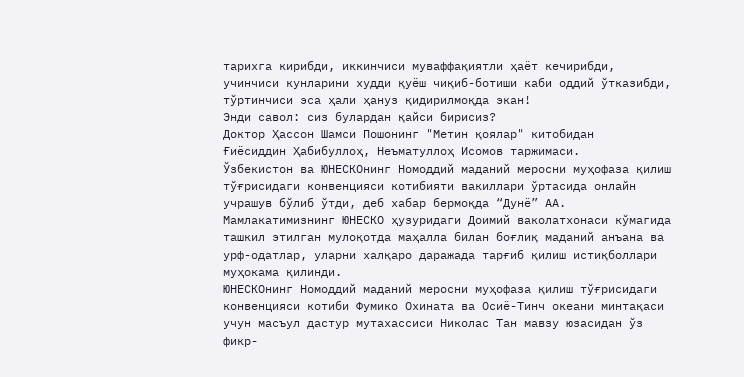тарихга кирибди, иккинчиси муваффақиятли ҳаёт кечирибди, учинчиси кунларини худди қуёш чиқиб-ботиши каби оддий ўтказибди, тўртинчиси эса ҳали ҳануз қидирилмоқда экан!
Энди савол: сиз булардан қайси бирисиз?
Доктор Ҳассон Шамси Пошонинг "Метин қоялар" китобидан
Ғиёсиддин Ҳабибуллоҳ, Неъматуллоҳ Исомов таржимаси.
Ўзбекистон ва ЮНЕСКОнинг Номоддий маданий меросни муҳофаза қилиш тўғрисидаги конвенцияси котибияти вакиллари ўртасида онлайн учрашув бўлиб ўтди, деб хабар бермоқда “Дунё” АА.
Мамлакатимизнинг ЮНЕСКО ҳузуридаги Доимий ваколатхонаси кўмагида ташкил этилган мулоқотда маҳалла билан боғлиқ маданий анъана ва урф-одатлар, уларни халқаро даражада тарғиб қилиш истиқболлари муҳокама қилинди.
ЮНЕСКОнинг Номоддий маданий меросни муҳофаза қилиш тўғрисидаги конвенцияси котиби Фумико Охината ва Осиё-Тинч океани минтақаси учун масъул дастур мутахассиси Николас Тан мавзу юзасидан ўз фикр-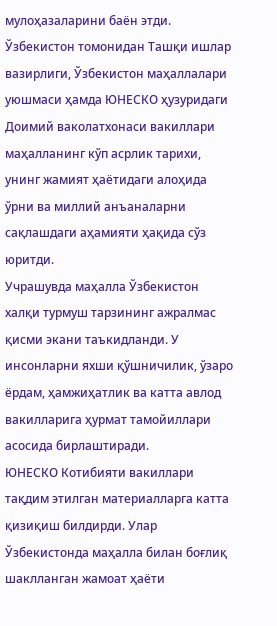мулоҳазаларини баён этди.
Ўзбекистон томонидан Ташқи ишлар вазирлиги, Ўзбекистон маҳаллалари уюшмаси ҳамда ЮНЕСКО ҳузуридаги Доимий ваколатхонаси вакиллари маҳалланинг кўп асрлик тарихи, унинг жамият ҳаётидаги алоҳида ўрни ва миллий анъаналарни сақлашдаги аҳамияти ҳақида сўз юритди.
Учрашувда маҳалла Ўзбекистон халқи турмуш тарзининг ажралмас қисми экани таъкидланди. У инсонларни яхши қўшничилик, ўзаро ёрдам, ҳамжиҳатлик ва катта авлод вакилларига ҳурмат тамойиллари асосида бирлаштиради.
ЮНЕСКО Котибияти вакиллари тақдим этилган материалларга катта қизиқиш билдирди. Улар Ўзбекистонда маҳалла билан боғлиқ шаклланган жамоат ҳаёти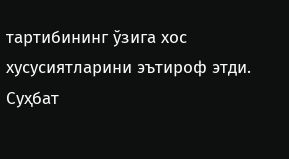тартибининг ўзига хос хусусиятларини эътироф этди.
Суҳбат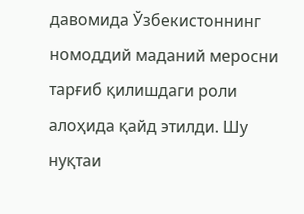давомида Ўзбекистоннинг номоддий маданий меросни тарғиб қилишдаги роли алоҳида қайд этилди. Шу нуқтаи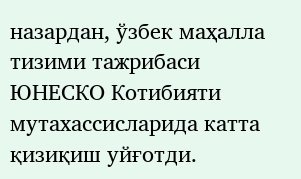назардан, ўзбек маҳалла тизими тажрибаси ЮНЕСКО Котибияти мутахассисларида катта қизиқиш уйғотди.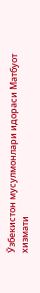Ўзбекистон мусулмонлари идораси Матбуот хизмати